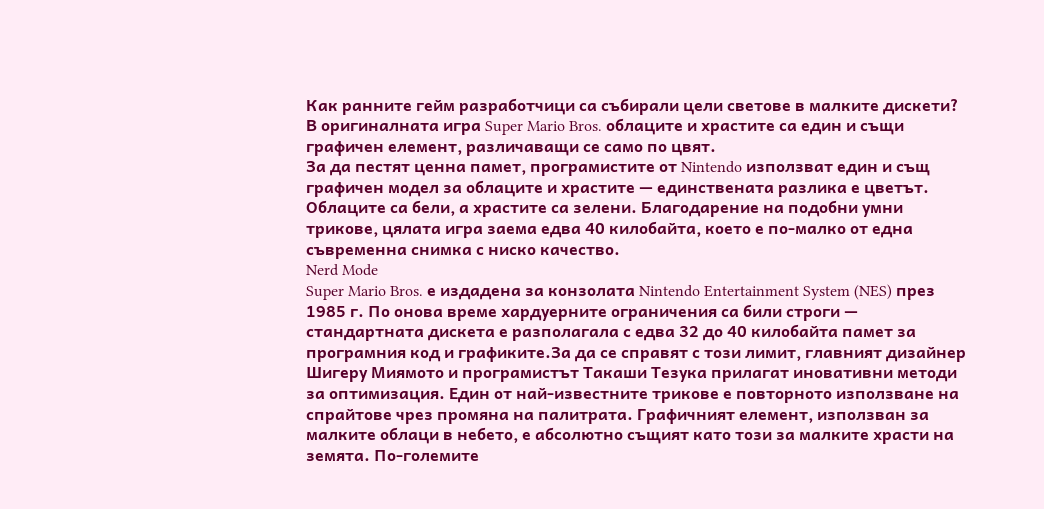Как ранните гейм разработчици са събирали цели светове в малките дискети?
В оригиналната игра Super Mario Bros. облаците и храстите са един и същи графичен елемент, различаващи се само по цвят.
За да пестят ценна памет, програмистите от Nintendo използват един и същ графичен модел за облаците и храстите — единствената разлика е цветът. Облаците са бели, а храстите са зелени. Благодарение на подобни умни трикове, цялата игра заема едва 40 килобайта, което е по-малко от една съвременна снимка с ниско качество.
Nerd Mode
Super Mario Bros. е издадена за конзолата Nintendo Entertainment System (NES) през 1985 г. По онова време хардуерните ограничения са били строги — стандартната дискета е разполагала с едва 32 до 40 килобайта памет за програмния код и графиките.За да се справят с този лимит, главният дизайнер Шигеру Миямото и програмистът Такаши Тезука прилагат иновативни методи за оптимизация. Един от най-известните трикове е повторното използване на спрайтове чрез промяна на палитрата. Графичният елемент, използван за малките облаци в небето, е абсолютно същият като този за малките храсти на земята. По-големите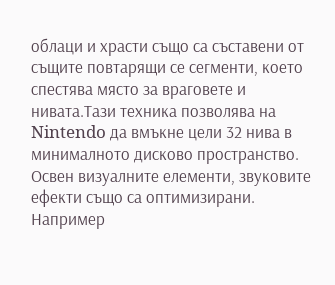облаци и храсти също са съставени от същите повтарящи се сегменти, което спестява място за враговете и нивата.Тази техника позволява на Nintendo да вмъкне цели 32 нива в минималното дисково пространство. Освен визуалните елементи, звуковите ефекти също са оптимизирани. Например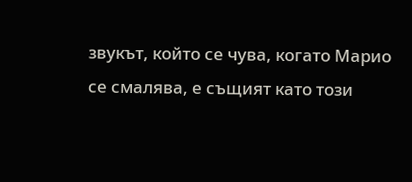звукът, който се чува, когато Марио се смалява, е същият като този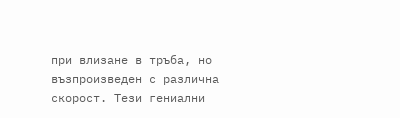при влизане в тръба, но възпроизведен с различна скорост. Тези гениални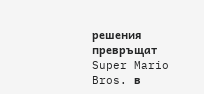решения превръщат Super Mario Bros. в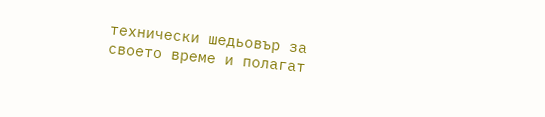технически шедьовър за своето време и полагат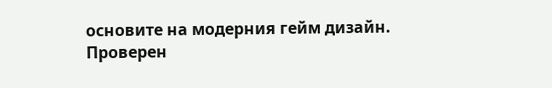основите на модерния гейм дизайн.
Проверен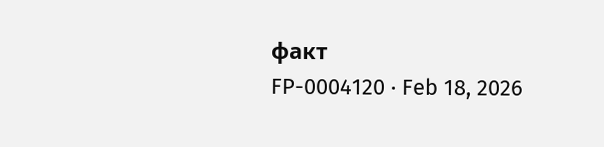факт
FP-0004120 · Feb 18, 2026